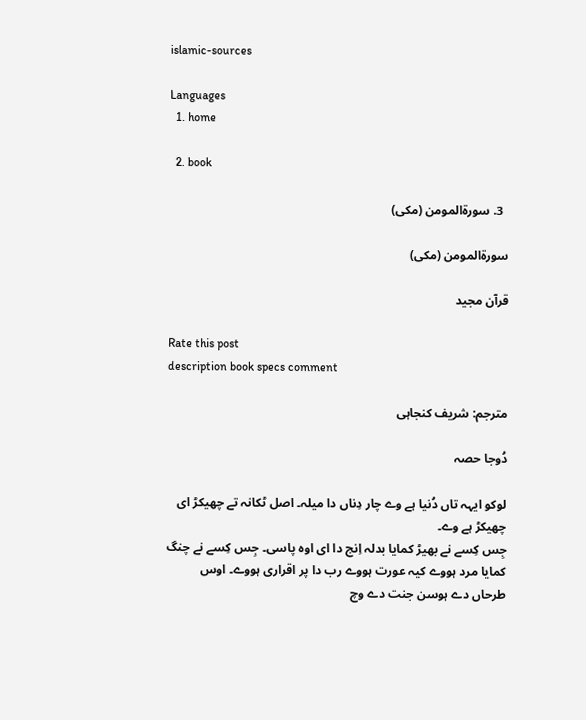islamic-sources

Languages
  1. home

  2. book

  3. سورۃالمومن (مکی)

سورۃالمومن (مکی)

قرآن مجید

Rate this post
description book specs comment

مترجم: شریف کنجاہی

دُوجا حصہ

لوکو ایہہ تاں دُنیا ہے وے چار دِناں دا میلہ۔ اصل ٹکانہ تے چھیکڑ ای
چھیکڑ ہے وے۔
جِس کِسے نے بھیڑ کمایا بدلہ اِنج دا ای اوہ پاسی۔ جِس کِسے نے چنگ
کمایا مرد ہووے کیہ عورت ہووے رب دا پر اقراری ہووے۔ اوس
طرحاں دے ہوسن جنت دے وچ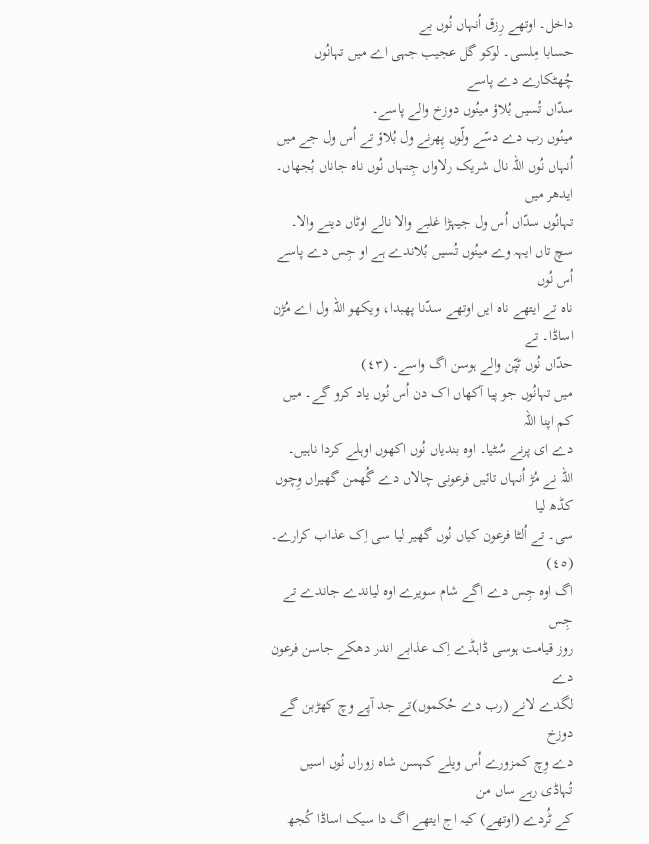داخل۔ اوتھے رِزق اُنہاں نُوں بے
حسابا مِلسی۔ لوکو گل عجیب جہی اے میں تہانُوں چُھٹکارے دے پاسے
سدّاں تُسیں بُلاؤ مینُوں دوزخ والے پاسے۔
مینُوں رب دے دسّے ولّوں پِھرنے ول بُلاؤ تے اُس ول جے میں
اُنہاں نُوں اللہ نال شریک رلاواں جِنہاں نُوں ناہ جاناں بُجھاں۔ ایدھر میں
تہانُوں سدّاں اُس ول جیہڑا غلبے والا نالے اوٹاں دینے والا۔
سچ تاں ایہہ وے مینُوں تُسیں بُلاندے ہے او جِس دے پاسے اُس نُوں
ناہ تے ایتھے ناہ ایں اوتھے سدّنا پھبدا، ویکھو اللہ ول اے مُڑن اساڈا۔ تے
حدّاں نُوں ٹپّن والے ہوسن اگ واسے۔ (٤٣)
میں تہانُوں جو پیا آکھاں اک دن اُس نُوں یاد کرو گے۔ میں کم اپنا اللہ
دے ای پرنے سُٹیا۔ اوہ بندیاں نُوں اکھوں اوہلے کردا ناہیں۔
اللہ نے مُڑ اُنہاں تائیں فرعونی چالاں دے گُھمن گھیراں وِچوں کڈھ لیا
سی۔ تے اُلٹا فرعون کیاں نُوں گھیر لیا سی اِک عذاب کرارے۔ (٤٥)
اگ اوہ جِس دے اگے شام سویرے اوہ لیاندے جاندے تے جِس
روز قیامت ہوسی ڈاہڈے اِک عذابے اندر دھکے جاسن فرعون دے
لگدے لانے (رب دے حُکموں)تے جد آپے وچ کھڑبن گے دوزخ
دے وِچ کمزورے اُس ویلے کہسن شاہ زوراں نُوں اسیں تُہاڈی رہے ساں من
کے ٹُردے (اوتھے) کیہ اج ایتھے اگ دا سیک اساڈا کُجھ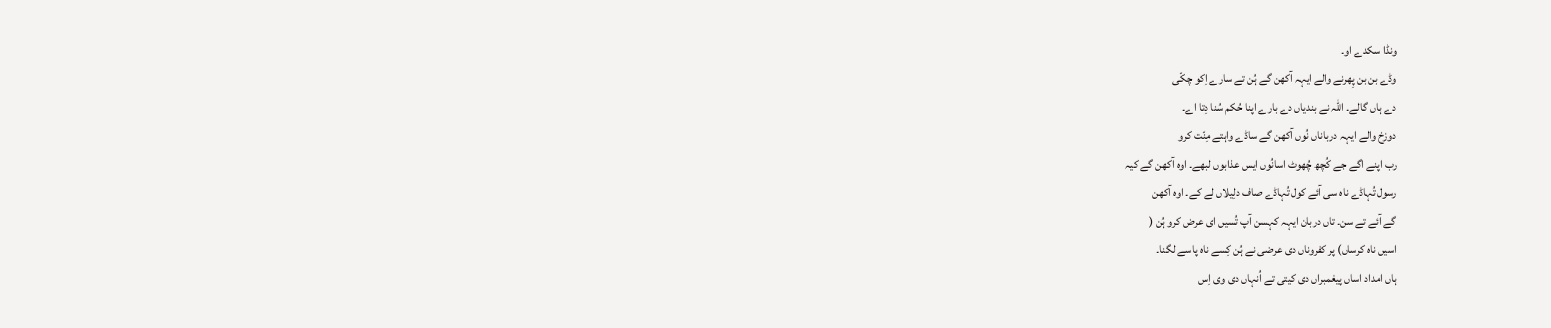ونڈا سکدے او۔
وڈے بن بن پِھرنے والے ایہہ آکھن گے ہُن تے سارے اِکو چکّی
دے ہاں گالے۔ اللہ نے بندیاں دے بارے اپنا حُکم سُنا دِتا اے۔
دوزخ والے ایہہ درباناں نُوں آکھن گے ساڈے واہتے مِنّت کرو
رب اپنے اگے جے کُچھ چُھوٹ اسانُوں ایس عذابوں لبھے۔ اوہ آکھن گے کیہ
رسول تُہاڈے ناہ سی آئے کول تُہاڈے صاف دلِیلاں لے کے۔ اوہ آکھن
گے آئے تے سن۔ تاں دربان ایہہ کہسن آپ تُسیں ای عرض کرو ہُن (
اسیں ناہ کرساں) پر کفروناں دی عرضی نے ہُن کِسے ناہ پاسے لگنا۔
ہاں امداد اساں پیغمبراں دی کیتی تے اُنہاں دی وی اِس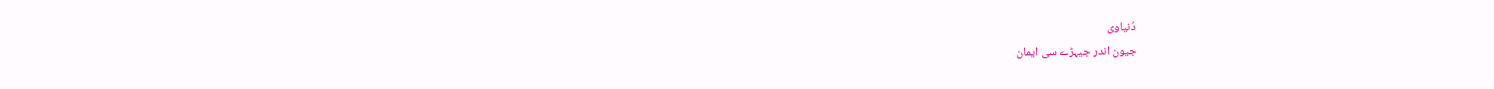دُنیاوی
جیون اندر جیہڑے سی ایمان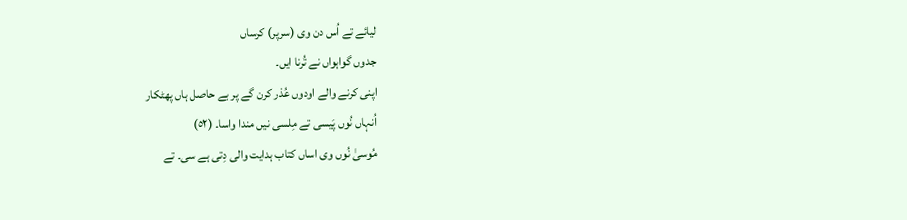لیائے تے اُس دن وی (سرپر) کرساں
جدوں گواہواں نے تُرنا ایں۔
اپنی کرنے والے اودوں عُذر کرن گے پر بے حاصل ہاں پھٹکار
اُنہاں نُوں پَیسی تے مِلسی نیں مندا واسا۔ (٥٢)
مُوسیٰ نُوں وی اساں کتاب ہدایت والی دِتی ہے سی۔ تے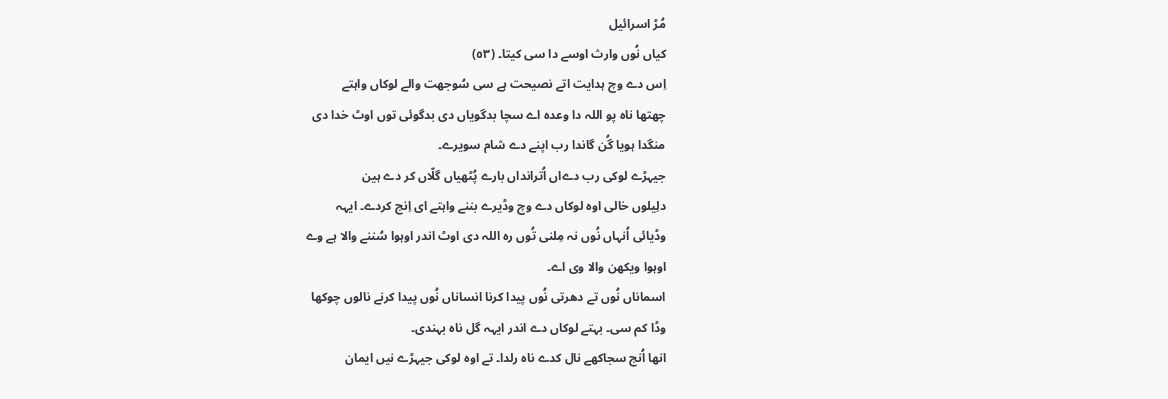مُڑ اسرائیل
کیاں نُوں وارث اوسے دا سی کیتا۔ (٥٣)
اِس دے وچ ہدایت اتے نصیحت ہے سی سُوجھت والے لوکاں واہتے
چھتھا ناہ پو اللہ دا وعدہ اے سچا بدگویاں دی بدگوئی توں اوٹ خدا دی
منگدا ہویا گُن گاندا رب اپنے دے شام سویرے۔
جیہڑے لوکی رب دےاں اُترانداں بارے پُٹھیاں گلّاں کر دے ہین
دلِیلوں خالی اوہ لوکاں دے وچ وڈیرے بننے واہتے ای اِنج کردے۔ ایہہ
وڈیائی اُنہاں نُوں نہ مِلنی تُوں رہ اللہ دی اوٹ اندر اوہوا سُننے والا ہے وے
اوہوا ویکھن والا وی اے۔
اسماناں نُوں تے دھرتی نُوں پیدا کرنا انساناں نُوں پیدا کرنے نالوں چوکھا
وڈا کم سی۔ بہتے لوکاں دے اندر ایہہ گل ناہ بہندی۔
انھا اُنج سجاکھے نال کدے ناہ رلدا۔ تے اوہ لوکی جیہڑے نیں ایمان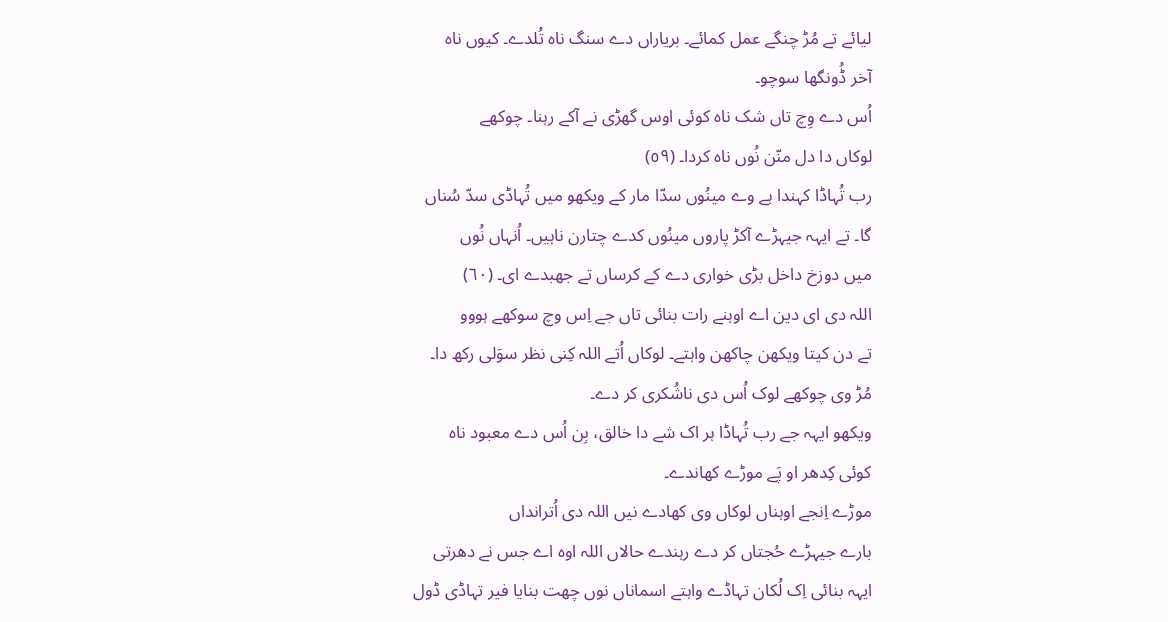لیائے تے مُڑ چنگے عمل کمائے۔ بریاراں دے سنگ ناہ تُلدے۔ کیوں ناہ
آخر ڈُونگھا سوچو۔
اُس دے وِچ تاں شک ناہ کوئی اوس گھڑی نے آکے رہنا۔ چوکھے
لوکاں دا دل منّن نُوں ناہ کردا۔ (٥٩)
رب تُہاڈا کہندا ہے وے مینُوں سدّا مار کے ویکھو میں تُہاڈی سدّ سُناں
گا۔ تے ایہہ جیہڑے آکڑ پاروں مینُوں کدے چتارن ناہیں۔ اُنہاں نُوں
میں دوزخ داخل بڑی خواری دے کے کرساں تے جھبدے ای۔ (٦٠)
اللہ دی ای دین اے اوہنے رات بنائی تاں جے اِس وچ سوکھے ہووو
تے دن کیتا ویکھن چاکھن واہتے۔ لوکاں اُتے اللہ کِنی نظر سوَلی رکھ دا۔
مُڑ وی چوکھے لوک اُس دی ناشُکری کر دے۔
ویکھو ایہہ جے رب تُہاڈا ہر اک شے دا خالق، بِن اُس دے معبود ناہ
کوئی کِدھر او پَے موڑے کھاندے۔
موڑے اِنجے اوہناں لوکاں وی کھادے نیں اللہ دی اُترانداں
بارے جیہڑے حُجتاں کر دے رہندے حالاں اللہ اوہ اے جس نے دھرتی
ایہہ بنائی اِک لُکان تہاڈے واہتے اسماناں نوں چھت بنایا فیر تہاڈی ڈول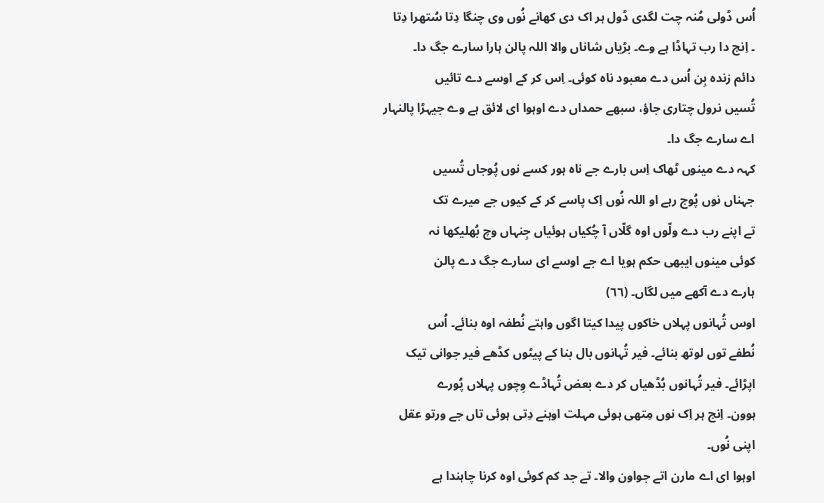اُس ڈولی مُنہ چت لگدی ڈول ہر اک دی کھانے نُوں وی چنگا دِتا سُتھرا دِتا
۔ اِنج دا رب تہاڈا ہے وے۔ بڑیاں شاناں والا اللہ پالن ہارا سارے جگ دا۔
دائم زندہ بِن اُس دے معبود ناہ کوئی۔ اِس کر کے اوسے دے تائیں
تُسیں نرول چتاری جاؤ، سبھے حمداں دے اوہوا ای لائق ہے وے جیہڑا پالنہار
اے سارے جگ دا۔
کہہ دے مینوں ٹھاک اِس بارے جے ناہ ہور کسے نوں پُوجاں تُسیں
جہناں نوں پُوج رہے او اللہ نُوں اِک پاسے کر کے کیوں جے میرے تک
تے اپنے رب دے ولّوں اوہ گلّاں آ چُکیاں ہوئیاں جِنہاں وچ بُھلیکھا نہ
کوئی مینوں ایبھی حکم ہویا اے جے اوسے ای سارے جگ دے پالن
ہارے دے آکھے میں لگاں۔ (٦٦)
اوس تُہانوں پہلاں خاکوں پیدا کیتا اگوں واہتے نُطفہ اوہ بنائے۔ اُس
نُطفے توں لوتھ بنائے۔ فیر تُہانوں بال بنا کے پیٹوں کڈھے فیر جوانی تیک
اپڑائے۔ فیر تُہانوں بُڈھیاں کر دے بعض تُہاڈے وِچوں پہلاں پُورے
ہوون۔ اِنج ہر اِک نوں مِتھی ہوئی مہلت اوہنے دِتی ہوئی تاں جے ورتو عقل
اپنی نُوں۔
اوہوا ای اے مارن اتے جواون والا۔ تے جد کم کوئی اوہ کرنا چاہندا ہے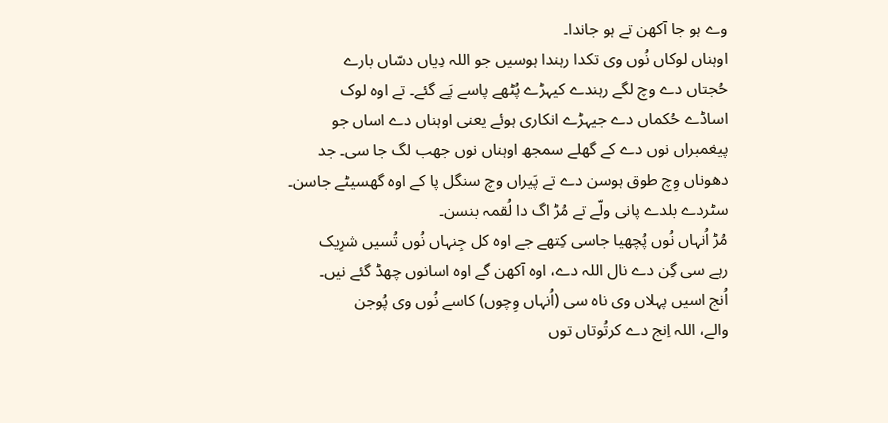وے ہو جا آکھن تے ہو جاندا۔
اوہناں لوکاں نُوں وی تکدا رہندا ہوسیں جو اللہ دِیاں دسّاں بارے
حُجتاں دے وچ لگے رہندے کیہڑے پُٹھے پاسے پَے گئے۔ تے اوہ لوک
اساڈے حُکماں دے جیہڑے انکاری ہوئے یعنی اوہناں دے اساں جو
پیغمبراں نوں دے کے گھلے سمجھ اوہناں نوں جھب لگ جا سی۔ جد
دھوناں وِچ طوق ہوسن دے تے پَیراں وچ سنگل پا کے اوہ گھسیٹے جاسن۔
سٹردے بلدے پانی ولّے تے مُڑ اگ دا لُقمہ بنسن۔
مُڑ اُنہاں نُوں پُچھیا جاسی کِتھے جے اوہ کل جِنہاں نُوں تُسیں شرِیک
رہے سی گِن دے نال اللہ دے، اوہ آکھن گے اوہ اسانوں چھڈ گئے نیں۔
اُنج اسیں پہلاں وی ناہ سی (اُنہاں وِچوں) کاسے نُوں وی پُوجن
والے، اللہ اِنج دے کرتُوتاں توں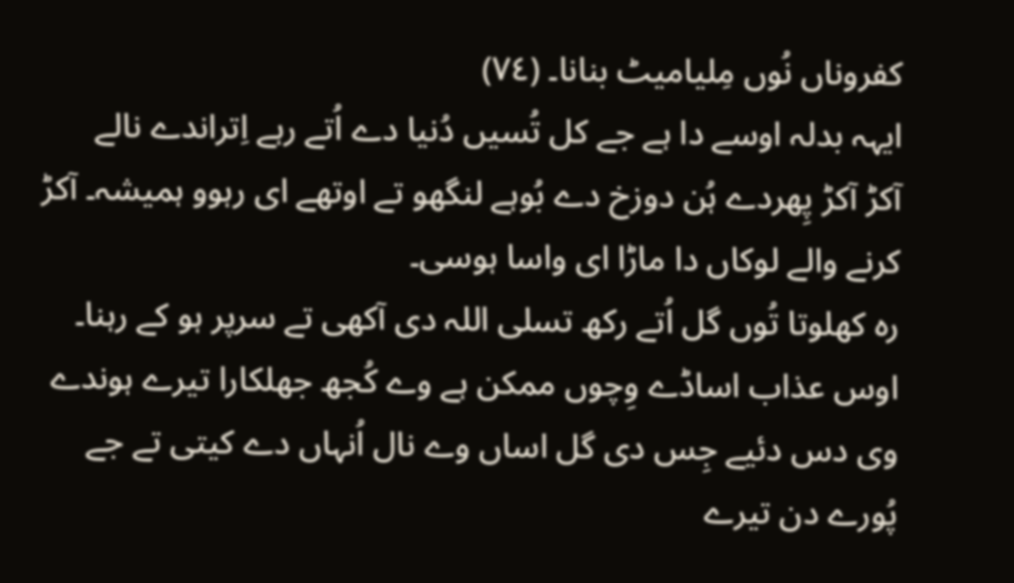کفروناں نُوں مِلیامیٹ بنانا۔ (٧٤)
ایہہ بدلہ اوسے دا ہے جے کل تُسیں دُنیا دے اُتے رہے اِتراندے نالے
آکڑ آکڑ پِھردے ہُن دوزخ دے بُوہے لنگھو تے اوتھے ای رہوو ہمیشہ۔ آکڑ
کرنے والے لوکاں دا ماڑا ای واسا ہوسی۔
رہ کھلوتا تُوں گل اُتے رکھ تسلی اللہ دی آکھی تے سرپر ہو کے رہنا۔
اوس عذاب اساڈے وِچوں ممکن ہے وے کُجھ جھلکارا تیرے ہوندے
وی دس دئیے جِس دی گل اساں وے نال اُنہاں دے کیتی تے جے
پُورے دن تیرے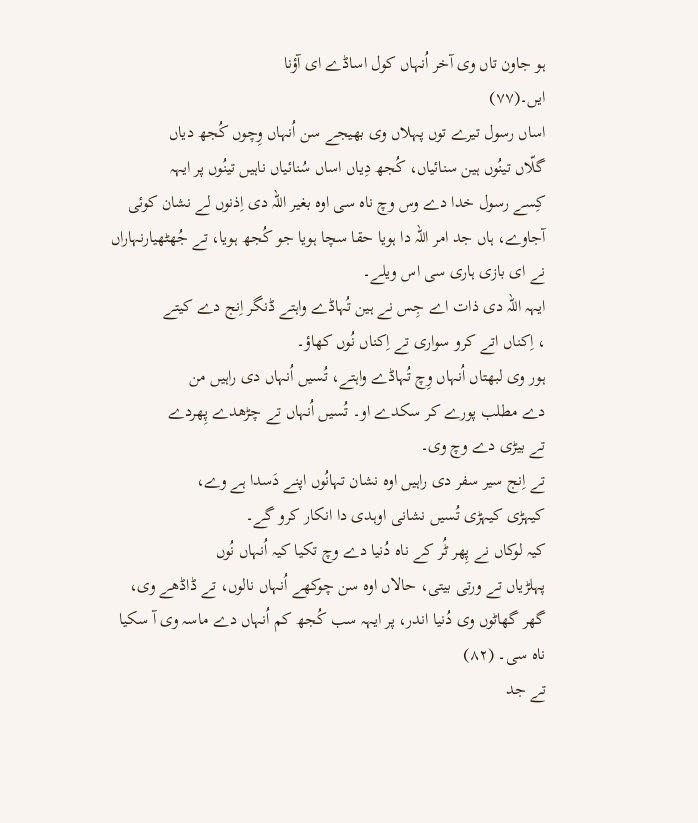ہو جاون تاں وی آخر اُنہاں کول اساڈے ای آؤنا
ایں۔(٧٧)
اساں رسول تیرے توں پہلاں وی بھیجے سن اُنہاں وِچوں کُجھ دیاں
گلّاں تینُوں ہین سنائیاں، کُجھ دِیاں اساں سُنائیاں ناہیں تینُوں پر ایہہ
کِسے رسول خدا دے وس وچ ناہ سی اوہ بغیر اللہ دی اِذنوں لے نشان کوئی
آجاوے، ہاں جد امر اللہ دا ہویا حقا سچا ہویا جو کُجھ ہویا، تے جُھٹھیارنہاراں
نے ای بازی ہاری سی اس ویلے۔
ایہہ اللہ دی ذات اے جِس نے ہین تُہاڈے واہتے ڈنگر اِنج دے کیتے
، اِکناں اتے کرو سواری تے اِکناں نُوں کھاؤ۔
ہور وی لبھتاں اُنہاں وِچ تُہاڈے واہتے، تُسیں اُنہاں دی راہیں من
دے مطلب پورے کر سکدے او۔ تُسیں اُنہاں تے چڑھدے پِھردے
تے بیڑی دے وچ وی۔
تے اِنج سیر سفر دی راہیں اوہ نشان تہانُوں اپنے دَسدا ہے وے،
کیہڑی کیہڑی تُسیں نشانی اوہدی دا انکار کرو گے۔
کیہ لوکاں نے پِھر ٹُر کے ناہ دُنیا دے وچ تکیا کیہ اُنہاں نُوں
پہلڑیاں تے ورتی بیتی، حالاں اوہ سن چوکھے اُنہاں نالوں، تے ڈاڈھے وی،
گھر گھاٹوں وی دُنیا اندر، پر ایہہ سب کُجھ کم اُنہاں دے ماسہ وی آ سکیا
ناہ سی۔ (٨٢)
تے جد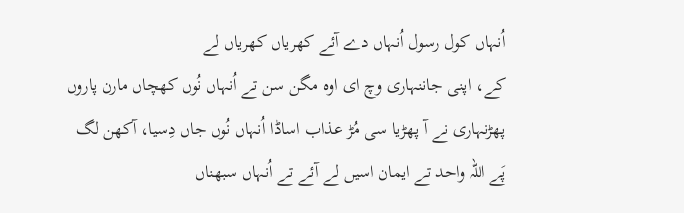اُنہاں کول رسول اُنہاں دے آئے کھریاں کھریاں لے
کے، اپنی جاننہاری وچ ای اوہ مگن سن تے اُنہاں نُوں کھچاں مارن پاروں
پھڑنہاری نے آ پھڑیا سی مُڑ عذاب اساڈا اُنہاں نُوں جاں دِسیا، آکھن لگ
پَے اللہ واحد تے ایمان اسیں لے آئے تے اُنہاں سبھناں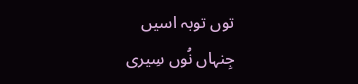توں توبہ اسیں
جِنہاں نُوں سِیری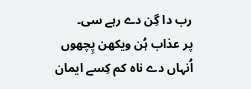رب دا گِن دے رہے سی۔
پر عذاب ہُن ویکھن پِچھوں اُنہاں دے ناہ کم کِسے ایمان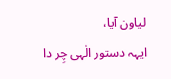لیاون آیا،
ایہہ دستور الٰہی چِر دا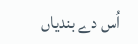اُس دے بندیاں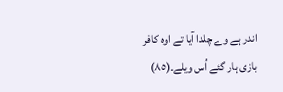اندر ہے وے چلدا آیا تے اوہ کافر
بازی ہار گئے اُس ویلے۔(٨٥)